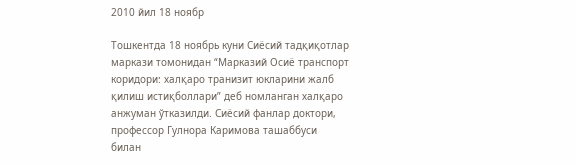2010 йил 18 ноябр

Тошкентда 18 ноябрь куни Сиёсий тадқиқотлар маркази томонидан “Марказий Осиё транспорт коридори: халқаро транизит юкларини жалб қилиш истиқболлари” деб номланган халқаро анжуман ўтказилди. Сиёсий фанлар доктори, профессор Гулнора Каримова ташаббуси билан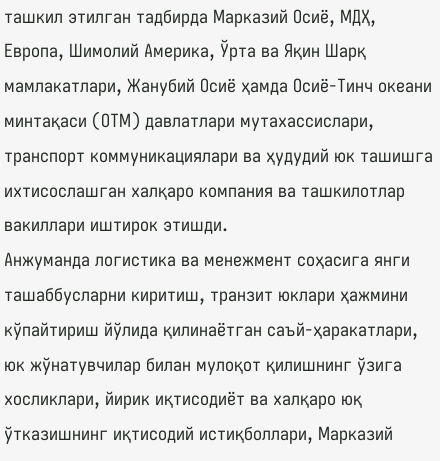ташкил этилган тадбирда Марказий Осиё, МДҲ, Европа, Шимолий Америка, Ўрта ва Яқин Шарқ мамлакатлари, Жанубий Осиё ҳамда Осиё-Тинч океани минтақаси (ОТМ) давлатлари мутахассислари, транспорт коммуникациялари ва ҳудудий юк ташишга ихтисослашган халқаро компания ва ташкилотлар вакиллари иштирок этишди.
Анжуманда логистика ва менежмент соҳасига янги ташаббусларни киритиш, транзит юклари ҳажмини кўпайтириш йўлида қилинаётган саъй-ҳаракатлари, юк жўнатувчилар билан мулоқот қилишнинг ўзига хосликлари, йирик иқтисодиёт ва халқаро юқ ўтказишнинг иқтисодий истиқболлари, Марказий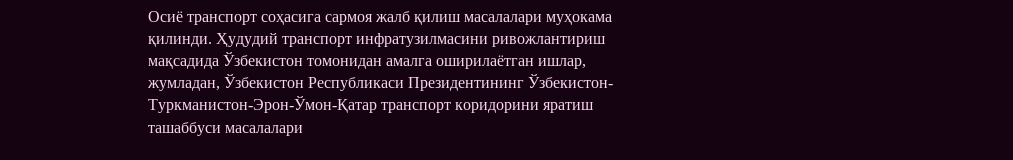Осиё транспорт соҳасига сармоя жалб қилиш масалалари муҳокама қилинди. Ҳудудий транспорт инфратузилмасини ривожлантириш мақсадида Ўзбекистон томонидан амалга оширилаётган ишлар, жумладан, Ўзбекистон Республикаси Президентининг Ўзбекистон-Туркманистон-Эрон-Ўмон-Қатар транспорт коридорини яратиш ташаббуси масалалари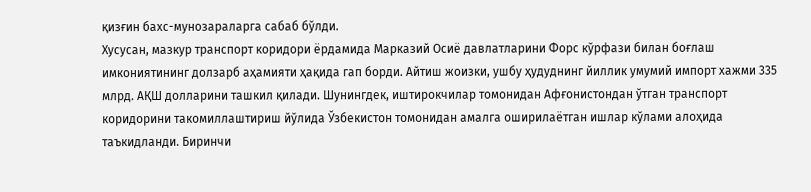қизғин бахс-мунозараларга сабаб бўлди.
Хусусан, мазкур транспорт коридори ёрдамида Марказий Осиё давлатларини Форс кўрфази билан боғлаш имкониятининг долзарб аҳамияти ҳақида гап борди. Айтиш жоизки, ушбу ҳудуднинг йиллик умумий импорт хажми 335 млрд. АҚШ долларини ташкил қилади. Шунингдек, иштирокчилар томонидан Афғонистондан ўтган транспорт коридорини такомиллаштириш йўлида Ўзбекистон томонидан амалга оширилаётган ишлар кўлами алоҳида таъкидланди. Биринчи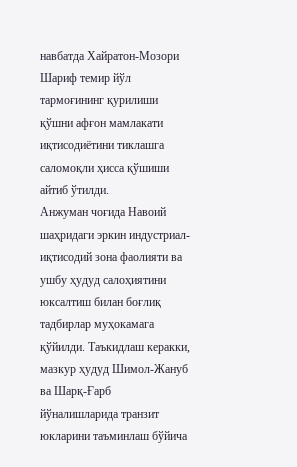навбатда Хайратон-Мозори Шариф темир йўл тармоғининг қурилиши қўшни афғон мамлакати иқтисодиётини тиклашга саломоқли ҳисса қўшиши айтиб ўтилди.
Анжуман чоғида Навоий шаҳридаги эркин индустриал-иқтисодий зона фаолияти ва ушбу ҳудуд салоҳиятини юксалтиш билан боғлиқ тадбирлар муҳокамага қўйилди. Таъкидлаш керакки, мазкур ҳудуд Шимол-Жануб ва Шарқ-Ғарб йўналишларида транзит юкларини таъминлаш бўйича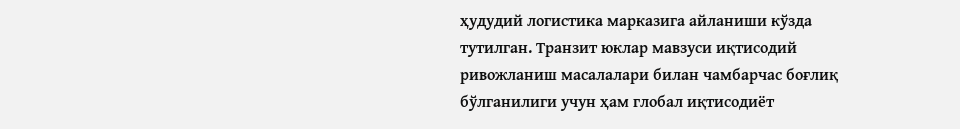ҳудудий логистика марказига айланиши кўзда тутилган. Транзит юклар мавзуси иқтисодий ривожланиш масалалари билан чамбарчас боғлиқ бўлганилиги учун ҳам глобал иқтисодиёт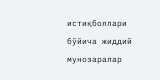истиқболлари бўйича жиддий мунозаралар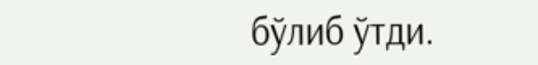бўлиб ўтди.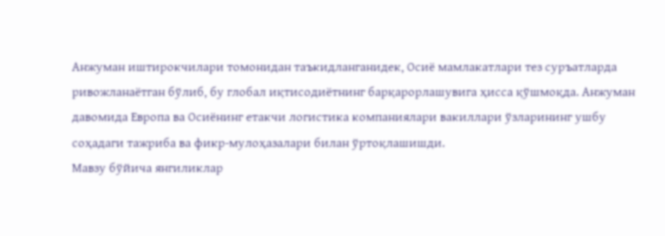Анжуман иштирокчилари томонидан таъкидланганидек, Осиё мамлакатлари тез суръатларда ривожланаётган бўлиб, бу глобал иқтисодиётнинг барқарорлашувига ҳисса қўшмоқда. Анжуман давомида Европа ва Осиёнинг етакчи логистика компаниялари вакиллари ўзларининг ушбу соҳадаги тажриба ва фикр-мулоҳазалари билан ўртоқлашишди.
Мавзу бўйича янгиликлар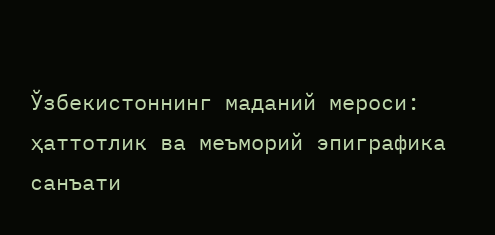Ўзбекистоннинг маданий мероси: ҳаттотлик ва меъморий эпиграфика санъати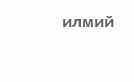илмий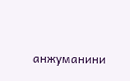анжуманини